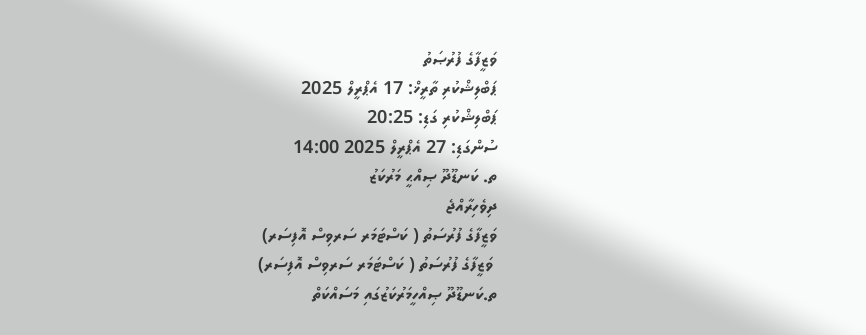ވަޒީފާގެ ފުރުޞަތު
ޕަބްލިޝްކުރި ތާރީޚް: 17 އެޕްރީލް 2025
ޕަބްލިޝްކުރި ގަޑި: 20:25
ސުންގަޑި: 27 އެޕްރީލް 2025 14:00
ތ. ކަނޑޫދޫ ޞިއްޙީ މަރުކަޒު
ދިވެހިރާއްޖެ
ވަޒީފާގެ ފުރުސަތު ( ކަސްޓަމަރ ސަރވިސް އޮފިސަރ)
 ވަޒީފާގެ ފުރުސަތު ( ކަސްޓަމަރ ސަރވިސް އޮފިސަރ)
ތ.ކަނޑޫދޫ ޞިއްހީމަރުކަޒުގައި މަސައްކަތް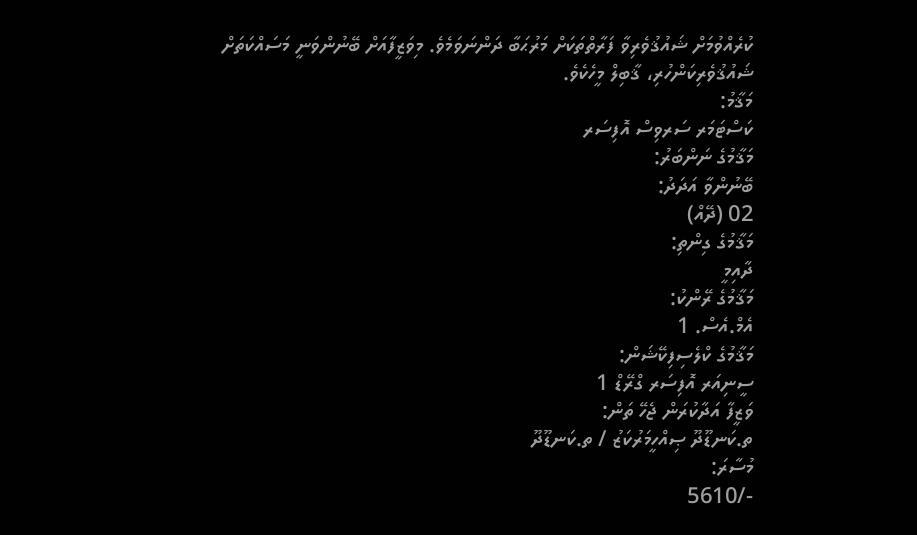ކުރެއްވުމަށް ޝައުޤުވެރިވާ ފަރާތްތަކަށް މަރުޙަބާ ދަންނަވަމެވެ. މިވަޒީފާއަށް ބޭނުންވަނީ މަސައްކަތަށް ޝައުޤުވެރިކަންހުރި، ޤާބިލް މީހެކެވެ.
މަޤާމު:
ކަސްޓަމަރ ސަރވިސް އޮފިސަރ
މަޤާމުގެ ނަންބަރު:
ބޭނުންވާ އަދަދު:
02 (ދޭއް)
މަޤާމުގެ ގިންތި:
ދާއިމީ
މަޤާމުގެ ރޭންކު:
އެމް.އެސް. 1
މަޤާމުގެ ކްލެސިފިކޭޝަން:
ސީނިއަރ އޮފިސަރ ގްރޭޑް 1
ވަޒީފާ އަދާކުރަން ޖެހޭ ތަން:
ތ.ކަނޑޫދޫ ޞިއްހީމަރުކަޒު / ތ.ކަނޑޫދޫ
މުސާރަ:
-/5610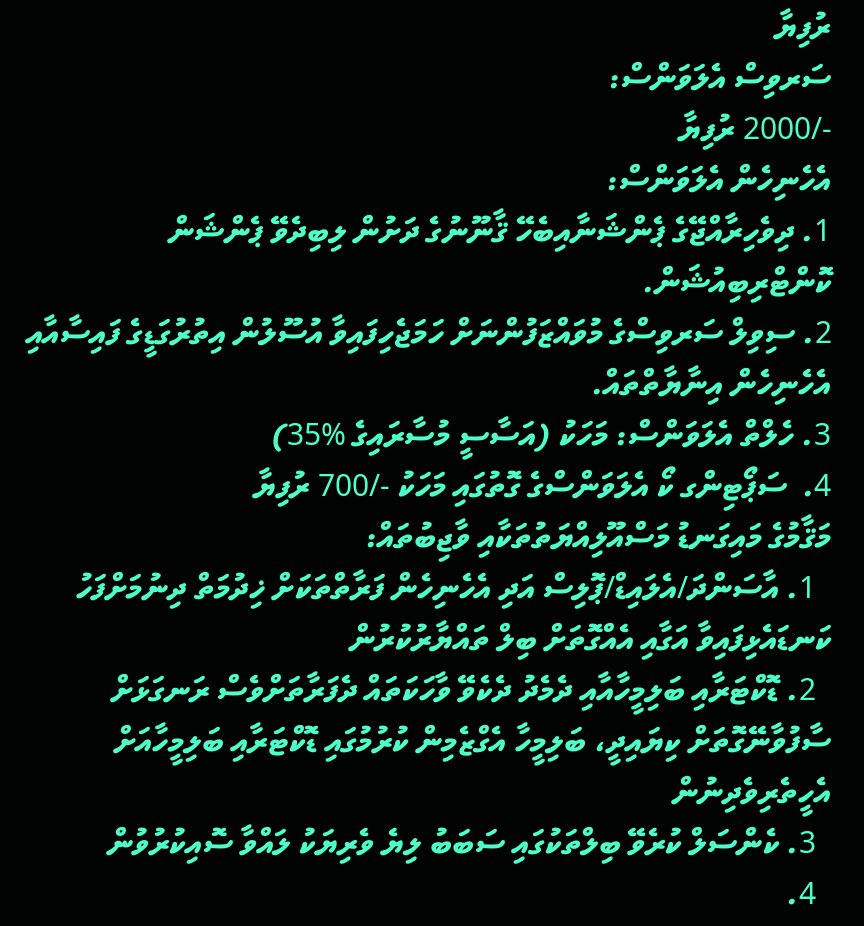ރުފިޔާ
ސަރވިސް އެލަވަންސް:
-/2000 ރުފިޔާ
އެހެނިހެން އެލަވަންސް:
1. ދިވެހިރާއްޖޭގެ ޕެންޝަނާއިބެހޭ ޤާނޫނުގެ ދަށުން ލިބިދެވޭ ޕެންޝަން ކޮންޓްރިބިއުޝަން.
2. ސިވިލް ސަރވިސްގެ މުވައްޒަފުންނަށް ހަމަޖެހިފައިވާ އުސޫލުން އިތުރުގަޑީގެ ފައިސާއާއި އެހެނިހެން އިނާޔާތްތައް.
3. ހެލްތް އެލަވަންސް: މަހަކު (އަސާސީ މުސާރައިގެ %35)
4.  ސަޕޯޓިންގ ކޯ އެލަވަންސްގެ ގޮތުގައި މަހަކު -/700 ރުފިޔާ
މަޤާމުގެ މައިގަނޑު މަސްއޫލިއްޔަތުތަކާއި ވާޖިބުތައް:
  1. އާސަންދަ/އެލައިޑް/ޕޮލިސް އަދި އެހެނިހެން ފަރާތްތަކަށް ޚިދުމަތް ދިނުމަށްފަހު ކަނޑައެޅިފައިވާ އަގާއި އެއްގޮތަށް ބިލް ތައްޔާރުކުރުން
  2. ޑޮކްޓަރާއި ބަލިމީހާއާއި ދެމެދު ދެކެވޭ ވާހަކަތައް ދެފަރާތަށްވެސް ރަނގަޅަށް ސާފުވާނޭގޮތަށް ކިޔައިދީ، ބަލިމީހާ އެގްޒެމިން ކުރުމުގައި ޑޮކްޓަރާއި ބަލިމީހާއަށް އެހީތެރިވެދިނުން
  3. ކެންސަލް ކުރެވޭ ބިލްތަކުގައި ސަބަބު ލިޔެ ވެރިޔަކު ލައްވާ ސޮއިކުރުވުން
  4.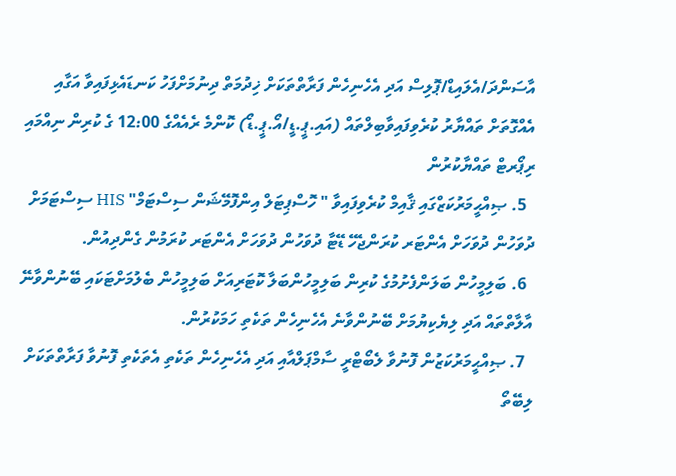އާސަންދަ/އެލައިޑް/ޕޮލިސް އަދި އެހެނިހެން ފަރާތްތަކަށް ޚިދުމަތް ދިނުމަށްފަހު ކަނޑައެޅިފައިވާ އަގާއި އެއްގޮތަށް ތައްޔާރު ކުރެވިފައިވާބިލްތައް (އައި.ޕީ.ޑީ/އޯ.ޕީ.ޑޯ) ކޮންމެ ރެއެއްގެ 12:00 ގެ ކުރިން ނިއްމައި ރިޕޯރޓް ތައްޔާކުރުން
  5. ޞިއްޙީމަރުކަޒްގައި ޤާއިމް ކުރެވިފައިވާ " ހޮސްޕިޓަލް އިންފޮމޭޝަން ސިސްޓަމް" HIS ސިސްޓަމަށް ދުވަހުން ދުވަހަށް އެންޓަރ ކުރަންޖެހޭ ޑޭޓާ ދުވަހުން ދުވަހަށް އެންޓަރ ކުރަމުން ގެންދިއުން.
  6. ބަލިމީހުން ބަލަންފެށުމުގެ ކުރިން ބަލިމީހުންބަލާ ކޮޓަރިއަށް ބަލިމީހުން ބެލުމަށްޓަކައި ބޭނުންވާނޭ އާލާތްތައް އަދި ލިޔެކިޔުމަށް ބޭނުންވާނެ އެހެނިހެން ތަކެތި ހަމަކުރުން.
  7. ޞިއްޙީމަރުކަޒުން ފޮނުވާ ލެބޯޓްރީ ސާމްޕަލްއާއި އަދި އެހެނިހެން ތަކެތި އެތަކެތި ފޮނުވާ ފަރާތްތަކަށް ލިބޭތޯ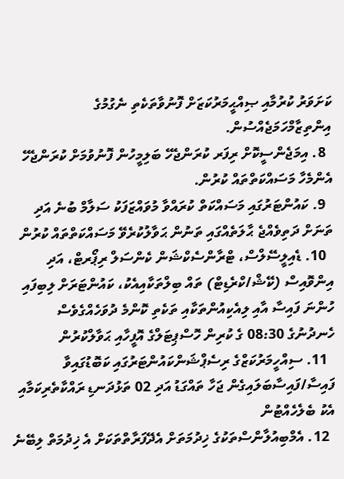ކަށަވަރު ކުރުމާއި ޞިއްޙީމަރުކަޒަށް ފޮނުވާތަކެތި ނެގުމުގެ އިންތިޒާމްހަމަޖެއްސުން.
  8. އިމަޖެންސީކޮށް ރިފަރ ކުރަންޖެހޭ ބަލިމީހުން ފޮނުވުމަށް ކުރަންޖެހޭ އެންމެހާ މަސައްކަތްތައް ކުރުން.
  9. ކައުންޓަރުގައި މަސައްކަތް ކުރައްވާ މުވައްޒަފަކު ސަލާމް ބުނެ އަދި ތަނަށް ދަތިވެއްޖެ ޙާލަތެއްގައި ތަނުން ޙަވާލުކުރެވޭ މަސައްކަތްތައް ކުރުން
  10. ޑެއިލީސޭލްސް، ޓްރާންސެކްޝަން ކެންސަލް ރިޕޯރޓް، އަދި އިންވޮއިސް (ކޭޝް/ކްރެޑިޓް) ތައް ބިލްތަކާއިއެކު، ކައުންޓަރަށް ލިބިފައި ހުންނަ ފައިސާ އާއި ލިއެކިއުންތަކާއި ތަކެތި ކޮންމެ ދުވަހެއްގެވެސް ހެނދުނުގެ 08:30 ގެ ކުރިން ހޮސްޕިޓަލްގެ އޮފީހާއި ޙަވާލްކުރުން
  11. ސިއްހީމަރުކަޒްގެ ރިސެޕްޝަންކައުންޓަރުގައި ކަބޮޑުގައިވާ ފައިސާ/ފައިސާބަލައިގެން ޖަހާ ތައްގަޑު އަދި 02 ތަޅުދަނޑި ރައްކާތެރިކަމާއި އެކު ބެލެހެއްޓުން
  12. އެމްބިއުލާންސްތަކުގެ ޚިދުމަތަށް އެދޭފަރާތްތަކަށް އެ ޚިދުމަތް ލިބޭނެ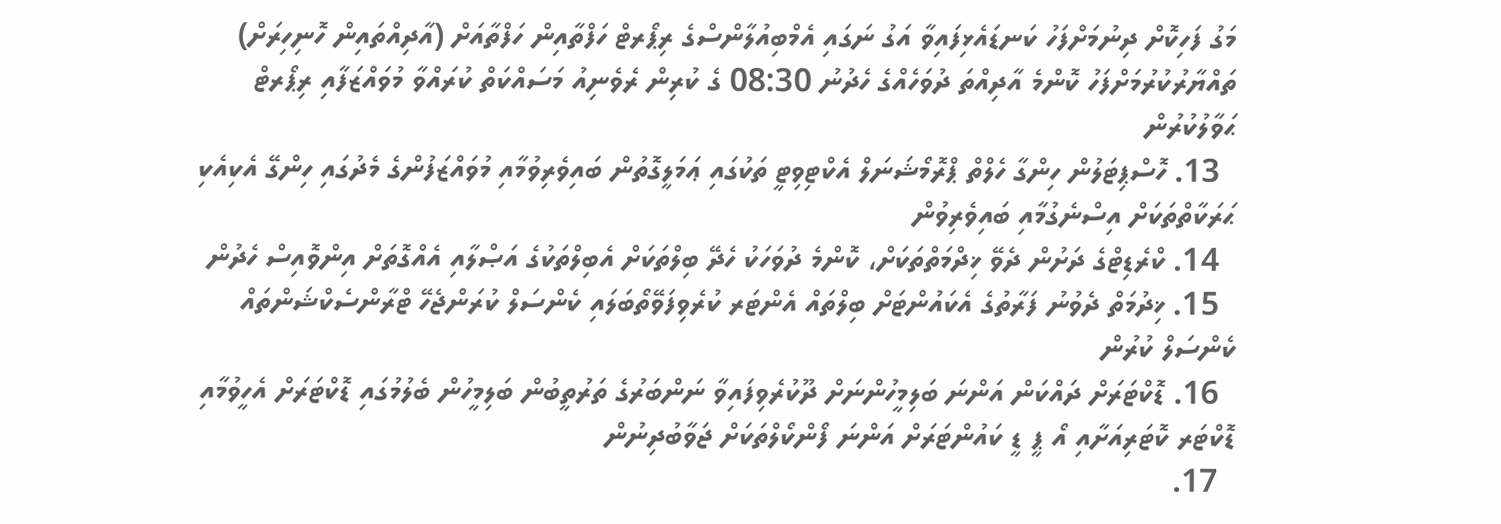މަގު ފަހިކޮށް ދިނުމަށްފަހު ކަނޑައެޅިފައިވާ އަގު ނަގައި އެމްބިއުލާންސްގެ ރިޕޯރޓް ހަފްތާއިން ހަފްތާއަށް (އާދިއްތައިން ހޮނިހިރަށް) ތައްޔާރުކުރުމަށްފަހު ކޮންމެ އާދިއްތަ ދުވަހެއްގެ ހެދުނު 08:30 ގެ ކުރިން ރެވެނިއު މަސައްކަތް ކުރައްވާ މުވައްޒަފާއި ރިޕޯރޓް ޙަވާލުކުރުން
  13. ހޮސްޕިޓަލުން ހިންގާ ހެލްތް ޕްރޮމޯޝަނަލް އެކްޓިވިޓީ ތަކުގައި ޢަމަލީގޮތުން ބައިވެރިވުމާއި މުވައްޒަފުންގެ މެދުގައި ހިންގޭ އެކިއެކި ޙަރަކާތްތަކަށް އިސްނެގުމާއި ބައިވެރިވުން
  14. ކްރެޑިޓްގެ ދަށުން ދެވޭ ޚިދްމަތްތަކަށް، ކޮންމެ ދުވަހަކު ހެދޭ ބިލްތަކަށް އެބިލްތަކުގެ އަޞްލާއި އެއްގޮތަށް އިންވޮއިސް ހެދުން
  15. ޚިދުމަތް ދެވުނު ފަރާތުގެ އެކައުންޓަށް ބިލްތައް އެންޓަރ ކުރެވިފަވޭތޯބަލައި ކެންސަލް ކުރަންޖެހޭ ޓްރާންސެކްޝަންތައް ކެންސަލް ކުރުން
  16. ޑޮކްޓަރަށް ދައްކަން އަންނަ ބަލިމީހުންނަށް ދޫކުރެވިފައިވާ ނަންބަރުގެ ތަރުތީބުން ބަލިމީހުން ބެލުމުގައި ޑޮކްޓަރަށް އެހީވުމާއި ޑޮކްޓަރ ކޮޓަރިއަށާއި އޯ ޕީ ޑީ ކައުންޓަރަށް އަންނަ ފޯންކޯލްތަކަށް ޖަވާބުދިނުން
  17.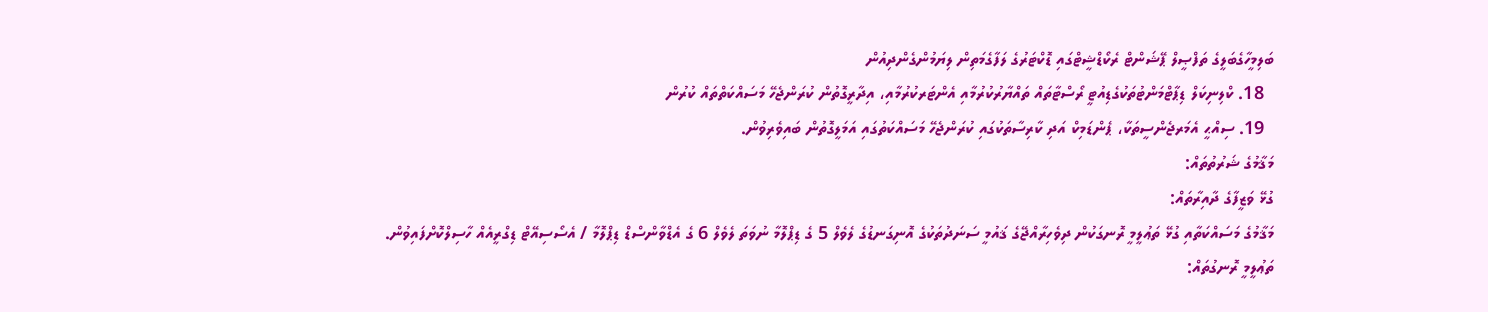ބަލިމީހާގެބަލީގެ ތަފްޞީލް ޕޭޝަންޓް ރެކޯޑްޝީޓްގައި ޑޮކްޓަރުގެ ލަފާގެމަތިން ލިޔަމުންގެންދިއުން
  18. ކްލިނިކަލް ޑިޕާޓްމަންޓުތަކުގެޑިއުޓީ ރޯސްޓާތައް ތައްޔާރުކުރުމާއި އެންޓަރކުރުމާއި، އިދާރީގޮތުން ކުރަންޖެހޭ މަސައްކަތްތައް ކުރުން
  19. ސިއްޙީ އެމަރޖެންސީތަކާ، ޕެންޑަމިކް އަދި ކާރިސާތަކުގައި ކުރަންޖެހޭ މަސައްކަތުގައި އަމަލީގޮތުން ބައިވެރިވުން.
މަޤާމުގެ ޝަރުތުތައް:
ގުޅޭ ވަޒީފާގެ ދާއިރާތައް:
މަޤާމުގެ މަސައްކަތާއި ގުޅޭ ތަޢުލީމީ ރޮނގަކުން ދިވެހިރާއްޖޭގެ ޤައުމީ ސަނަދުތަކުގެ އޮނިގަނޑުގެ ލެވެލް 5 ގެ ޑިޕްލޮމާ ނުވަތަ ލެވެލް 6 ގެ އެޑްވާންސްޑް ޑިޕްލޮމާ / އެސޯސިއޭޓް ޑިގްރީއެއް ހާސިލްކޮށްފައިވުން.
ތަޢުލީމީ ރޮނގުތައް: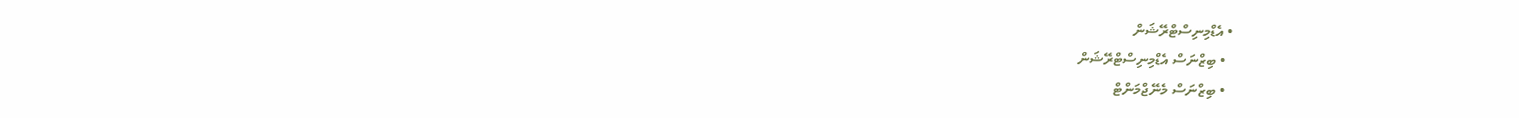• އެޑްމިނިސްޓްރޭޝަން
  • ބިޒްނަސް އެޑްމިނިސްޓްރޭޝަން
  • ބިޒްނަސް މެނޭޖްމަންޓް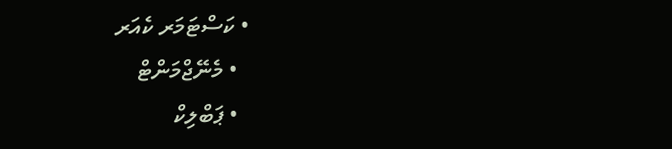• ކަސްޓަމަރ ކެއަރ
  • މެނޭޖްމަންޓް
  • ޕަބްލިކް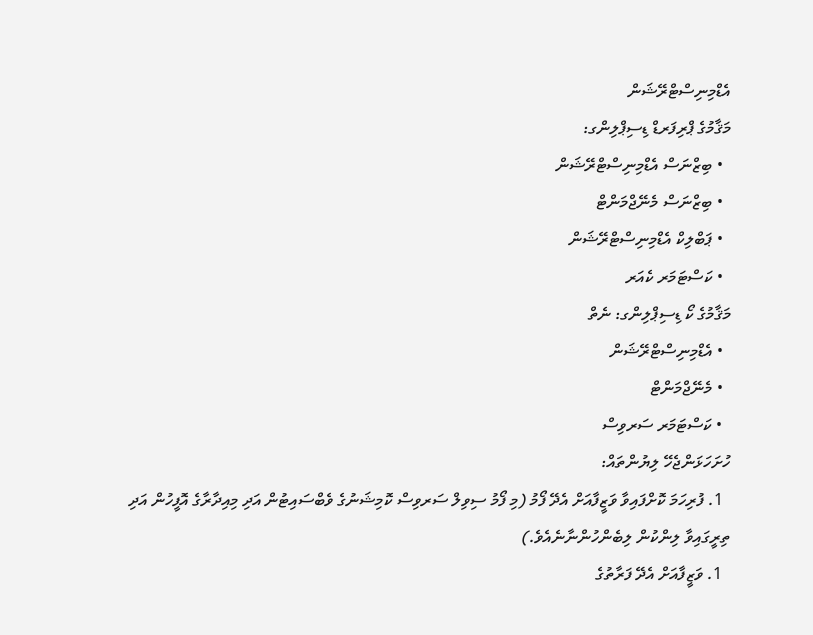އެޑްމިނިސްޓްރޭޝަން
މަޤާމުގެ ޕްރިފަރޑް ޑިސިޕްލިންގ:
  • ބިޒްނަސް އެޑްމިނިސްޓްރޭޝަން
  • ބިޒްނަސް މެނޭޖްމަންޓް
  • ޕަބްލިކް އެޑްމިނިސްޓްރޭޝަން
  • ކަސްޓަމަރ ކެއަރ
މަޤާމުގެ ކޯ ޑިސިޕްލިންގ: ނެތް
  • އެޑްމިނިސްޓްރޭޝަން
  • މެނޭޖްމަންޓް
  • ކަސްޓަމަރ ސަރވިސް
ހުށަހަޅަންޖެހޭ ލިޔުންތައް:
  1. ފުރިހަމަ ކޮށްފައިވާ ވަޒީފާއަށް އެދޭ ފޯމު (މި ފޯމު ސިވިލް ސަރވިސް ކޮމިޝަނުގެ ވެބްސައިޓުން އަދި މިއިދާރާގެ އޮފީހުން އަދި ތިރީގައިވާ ލިންކުން ލިބެންހުންނާނެއެވެ.)
  1. ވަޒީފާއަށް އެދޭ ފަރާތުގެ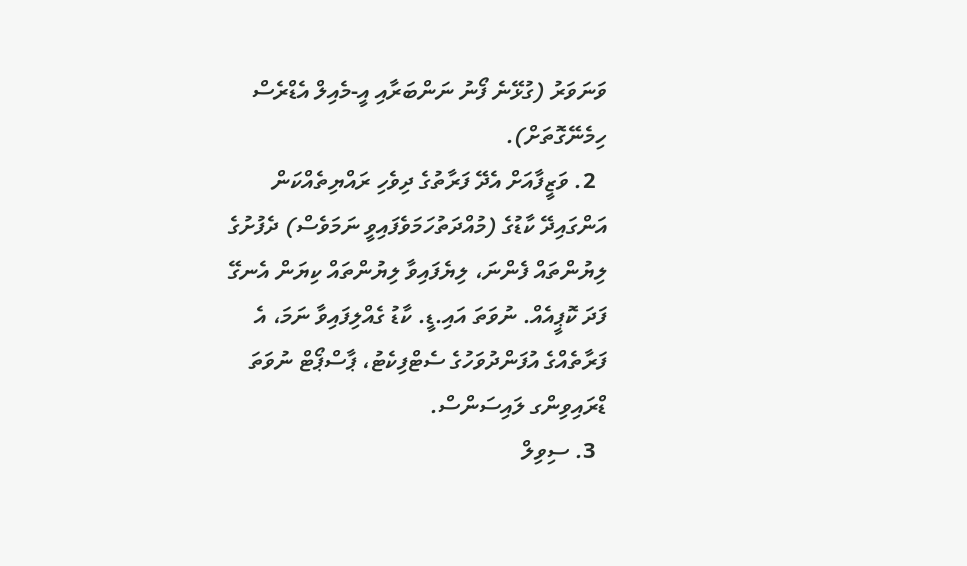ވަނަވަރު (ގުޅޭނެ ފޯނު ނަންބަރާއި އީ-މެއިލް އެޑްރެސް ހިމެނޭގޮތަށް).
  2. ވަޒީފާއަށް އެދޭ ފަރާތުގެ ދިވެހި ރައްޔިތެއްކަން އަންގައިދޭ ކާޑުގެ (މުއްދަތުހަމަވެފައިވީ ނަމަވެސް) ދެފުށުގެ ލިޔުންތައް ފެންނަ، ލިޔެފައިވާ ލިޔުންތައް ކިޔަން އެނގޭ ފަދަ ކޮޕީއެއް. ނުވަތަ އައި.ޑީ. ކާޑު ގެއްލިފައިވާ ނަމަ، އެ ފަރާތެއްގެ އުފަންދުވަހުގެ ސެޓްފިކެޓު، ޕާސްޕޯޓް ނުވަތަ ޑްރައިވިންގ ލައިސަންސް.
  3. ސިވިލް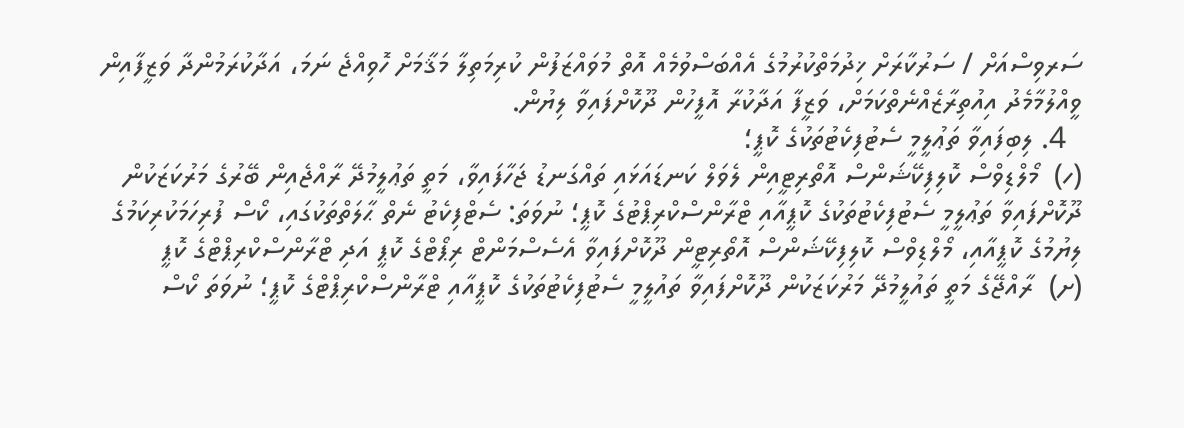ސަރވިސްއަށް / ސަރުކާރަށް ޚިދުމަތްކުރުމުގެ އެއްބަސްވުމެއް އޮތް މުވައްޒަފުން ކުރިމަތިލާ މަޤާމަށް ހޮވިއްޖެ ނަމަ، އަދާކުރަމުންދާ ވަޒީފާއިން ވީއްލުމާމެދު އިއުތިރާޒެއްނެތްކަމަށް، ވަޒީފާ އަދާކުރާ އޮފީހުން ދޫކޮށްފައިވާ ލިޔުން.
  4. ލިބިފައިވާ ތަޢުލީމީ ސެޓުފިކެޓުތަކުގެ ކޮޕީ؛
(ހ)  މޯލްޑިވްސް ކޮލިފިކޭޝަންސް އޮތޯރިޓީއިން ލެވަލް ކަނޑައަޅައި ތައްގަނޑު ޖަހާފައިވާ، މަތީ ތަޢުލީމުދޭ ރާއްޖެއިން ބޭރުގެ މަރުކަޒަކުން ދޫކޮށްފައިވާ ތަޢުލީމީ ސެޓުފިކެޓުތަކުގެ ކޮޕީއާއި ޓްރާންސްކްރިޕްޓުގެ ކޮޕީ؛ ނުވަތަ: ސެޓްފިކެޓު ނެތް ޙާލަތްތަކުގައި، ކޯސް ފުރިހަމަކުރިކަމުގެ ލިޔުމުގެ ކޮޕީއާއި، މޯލްޑިވްސް ކޮލިފިކޭޝަންސް އޮތޯރިޓީން ދޫކޮށްފައިވާ އެސެސްމަންޓް ރިޕޯޓްގެ ކޮޕީ އަދި ޓްރާންސްކްރިޕްޓްގެ ކޮޕީ
(ށ)  ރާއްޖޭގެ މަތީ ތައުލީމުދޭ މަރުކަޒަކުން ދޫކޮށްފައިވާ ތައުލީމީ ސެޓުފިކެޓުތަކުގެ ކޮޕީއާއި ޓްރާންސްކްރިޕްޓްގެ ކޮޕީ؛ ނުވަތަ ކޯސް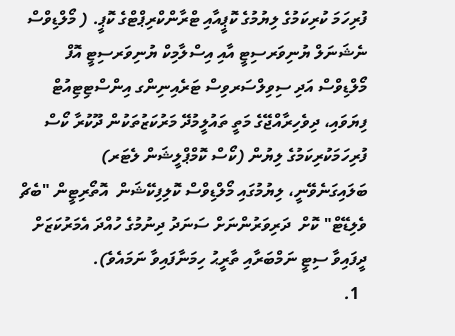ފުރިހަމަ ކުރިކަމުގެ ލިޔުމުގެ ކޮޕީއާއި ޓްރާންކްރިޕްޓްގެ ކޮޕީ. ( މޯލްޑިވްސް ނެޝަނަލް ޔުނިވަރސިޓީ އާއި އިސްލާމިކް ޔުނިވަރސިޓީ އޮފް  މޯލްޑިވްސް އަދި ސިވިލްސަރވިސް ޓަރެއިނިންގ އިންސްޓިޓިއުޓް ފިޔަވައި، ދިވެހިރާއްޖޭގެ މަތީ ތައުލީމުދޭ މަރުކަޒުތަކުން ދޫކުރާ ކޯސް ފުރިހަމަކުރިކަމުގެ ލިޔުން (ކޯސް ކޮމްޕްލީޝަން ލެޓަރ) ބަލައިގަނެވޭނީ، ލިޔުމުގައި މޯލްޑިވްސް ކޮލިފިކޭޝަން  އޮތޯރިޓީން "ބެޗް ވެލިޑޭޓް" ކޮށް  ދަރިވަރުންނަށް ސަނަދު ދިނުމުގެ ހުއްދަ އެމަރުކަޒަށް ދީފައިވާ ސިޓީ ނަމްބަރާއި ތާރީޙު ހިމަނާފައިވާ ނަމައެވެ).
  1.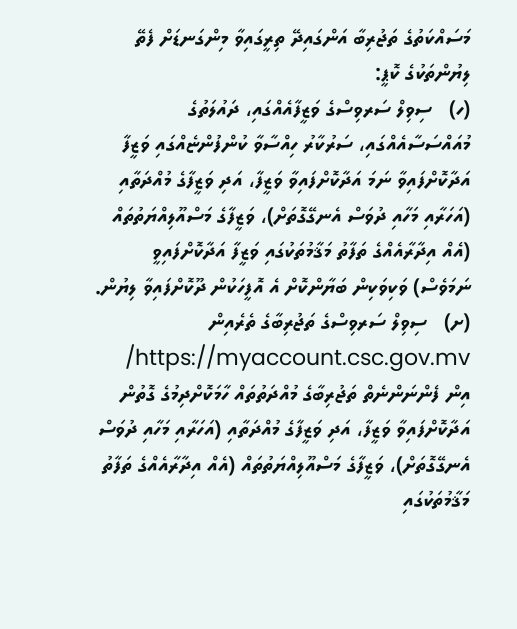މަސައްކަތުގެ ތަޖުރިބާ އަންގައިދޭ ތިރީގައިވާ މިންގަނޑަށް ފެތޭ ލިޔުންތަކުގެ ކޮޕީ:
(ހ)   ސިވިލް ސަރވިސްގެ ވަޒީފާއެއްގައި، ދައުލަތުގެ މުއައްސަސާއެއްގައި، ސަރުކާރު ހިއްސާވާ ކުންފުންޏެއްގައި ވަޒީފާ އަދާކޮށްފައިވާ ނަމަ އަދާކޮށްފައިވާ ވަޒީފާ، އަދި ވަޒީފާގެ މުއްދަތާއި (އަހަރާއި މަހާއި ދުވަސް އެނގޭގޮތަށް)، ވަޒީފާގެ މަސްއޫލިއްޔަތުތައް (އެއް އިދާރާއެއްގެ ތަފާތު މަޤާމުތަކުގައި ވަޒީފާ އަދާކޮށްފައިވީ ނަމަވެސް) ވަކިވަކިން ބަޔާންކޮށް އެ އޮފީހަކުން ދޫކޮށްފައިވާ ލިޔުން.
(ށ)   ސިވިލް ސަރވިސްގެ ތަޖުރިބާގެ ތެރެއިން https://myaccount.csc.gov.mv/ އިން ފެންނަންނެތް ތަޖުރިބާގެ މުއްދަތުތައް ހާމަކޮށްދިމުގެ ގޮތުން އަދާކޮށްފައިވާ ވަޒީފާ، އަދި ވަޒީފާގެ މުއްދަތާއި (އަހަރާއި މަހާއި ދުވަސް އެނގޭގޮތަށް)، ވަޒީފާގެ މަސްއޫލިއްޔަތުތައް (އެއް އިދާރާއެއްގެ ތަފާތު މަޤާމުތަކުގައި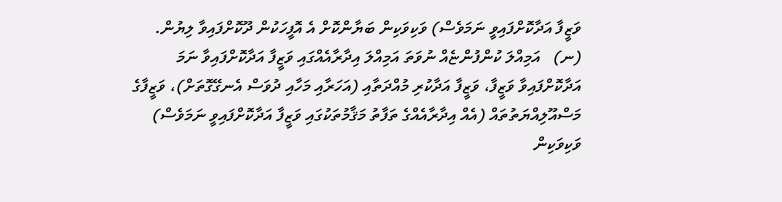ވަޒީފާ އަދާކޮށްފައިވީ ނަމަވެސް) ވަކިވަކިން ބަޔާންކޮށް އެ އޮފީހަކުން ދޫކޮށްފައިވާ ލިޔުން.
(ނ)   އަމިއްލަ ކުންފުންޏެއް ނުވަތަ އަމިއްލަ އިދާރާއެއްގައި ވަޒީފާ އަދާކޮށްފައިވާ ނަމަ އަދާކޮށްފައިވާ ވަޒީފާ، ވަޒީފާ އަދާކުރި މުއްދަތާއި (އަހަރާއި މަހާއި ދުވަސް އެނގޭގޮތަށް)، ވަޒީފާގެ މަސްއޫލިއްޔަތުތައް (އެއް އިދާރާއެއްގެ ތަފާތު މަޤާމުތަކުގައި ވަޒީފާ އަދާކޮށްފައިވީ ނަމަވެސް) ވަކިވަކިން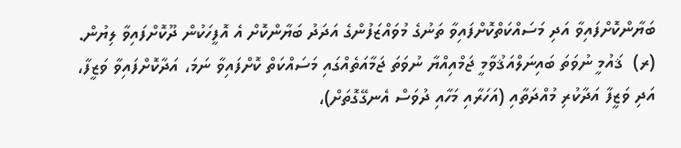ބަޔާންކޮށްފައިވާ އަދި މަސައްކަތްކޮށްފައިވާ ތަނުގެ މުވައްޒަފުންގެ އަދަދު ބަޔާންކޮށް އެ އޮފީހަކުން ދޫކޮށްފައިވާ ލިޔުން.
(ރ)  ޤައުމީ ނުވަތަ ބައިނަލްއަޤުވާމީ ޖަމްއިއްޔާ ނުވަތަ ޖަމާއަތެއްގައި މަސައްކަތް ކޮށްފައިވާ ނަމަ، އަދާކޮށްފައިވާ ވަޒީފާ، އަދި ވަޒީފާ އަދާކުރި މުއްދަތާއި (އަހަރާއި މަހާއި ދުވަސް އެނގޭގޮތަށް)،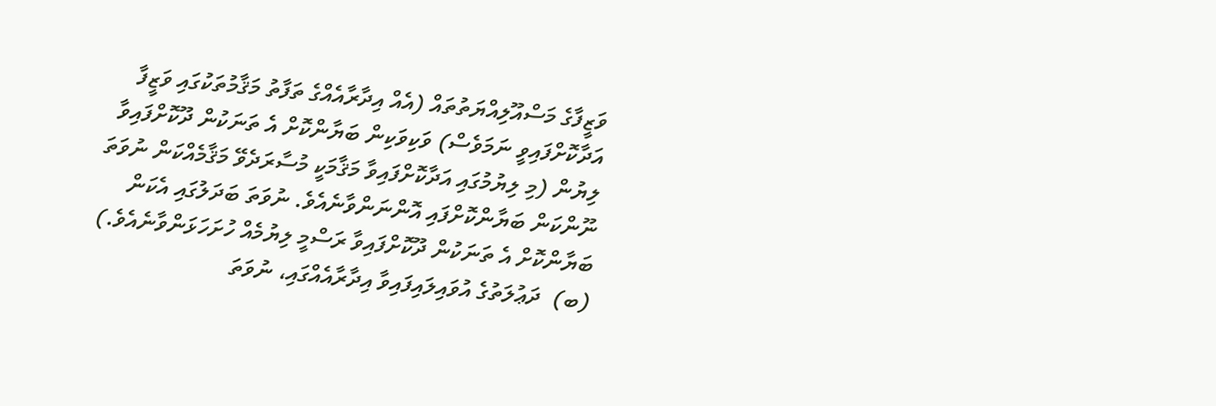ވަޒީފާގެ މަސްއޫލިއްޔަތުތައް (އެއް އިދާރާއެއްގެ ތަފާތު މަޤާމުތަކުގައި ވަޒީފާ އަދާކޮށްފައިވީ ނަމަވެސް) ވަކިވަކިން ބަޔާންކޮށް އެ ތަނަކުން ދޫކޮށްފައިވާ ލިޔުން (މި ލިޔުމުގައި އަދާކޮށްފައިވާ މަޤާމަކީ މުސާރަދެވޭ މަޤާމެއްކަން ނުވަތަ ނޫންކަން ބަޔާންކޮށްފައި އޮންނަންވާނެއެވެ. ނުވަތަ ބަދަލުގައި އެކަން ބަޔާންކޮށް އެ ތަނަކުން ދޫކޮށްފައިވާ ރަސްމީ ލިޔުމެއް ހުށަހަޅަންވާނެއެވެ.)
(ބ)  ދަޢުލަތުގެ އުވައިލައިފައިވާ އިދާރާއެއްގައި، ނުވަތަ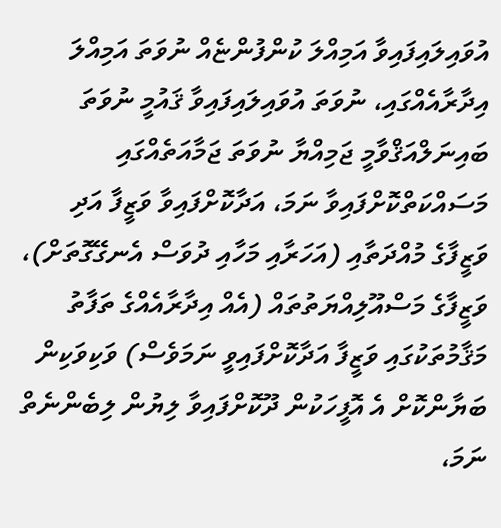އުވައިލައިފައިވާ އަމިއްލަ ކުންފުންޏެއް ނުވަތަ އަމިއްލަ އިދާރާއެއްގައި، ނުވަތަ އުވައިލައިފައިވާ ޤައުމީ ނުވަތަ ބައިނަލްއަޤްވާމީ ޖަމިއްޔާ ނުވަތަ ޖަމާއަތެއްގައި މަސައްކަތްކޮށްފައިވާ ނަމަ، އަދާކޮށްފައިވާ ވަޒީފާ އަދި ވަޒީފާގެ މުއްދަތާއި (އަހަރާއި މަހާއި ދުވަސް އެނގޭގޮތަށް)، ވަޒީފާގެ މަސްއޫލިއްޔަތުތައް (އެއް އިދާރާއެއްގެ ތަފާތު މަޤާމުތަކުގައި ވަޒީފާ އަދާކޮށްފައިވީ ނަމަވެސް) ވަކިވަކިން ބަޔާންކޮށް އެ އޮފީހަކުން ދޫކޮށްފައިވާ ލިޔުން ލިބެންނެތް ނަމަ،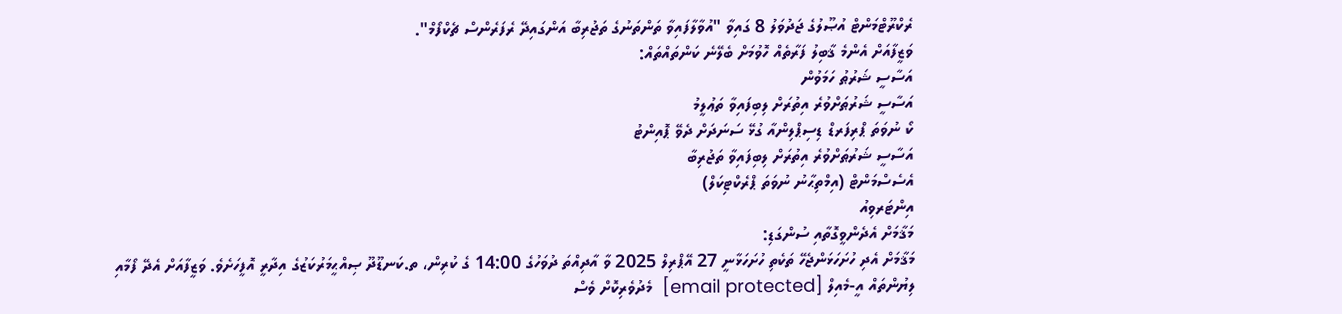ރެކްރޫޓްމަންޓް އުޞޫލުގެ ޖަދުވަލު 8 ގައިވާ "އުވާލާފައިވާ ތަންތަނުގެ ތަޖުރިބާ އަންގައިދޭ ރެފަރެންސް ޗެކްފޯމް".
ވަޒީފާއަށް އެންމެ ޤާބިލު ފަރާތެއް ހޮވުމަށް ބެލޭނެ ކަންތައްތައް:
އަސާސީ ޝަރުޠު ހަމަވުން
އަސާސީ ޝަރުޠަށްވުރެ އިތުރަށް ލިބިފައިވާ ތަޢުލީމު
ކޯ ނުވަތަ ޕްރިފަރޑް ޑިސިޕްލިންއާ ގުޅޭ ސަނަދަށް ދެވޭ ޕޮއިންޓު
އަސާސީ ޝަރުޠަށްވުރެ އިތުރަށް ލިބިފައިވާ ތަޖުރިބާ
އެސެސްމަންޓް (އިމްތިޙާނު ނުވަތަ ޕްރެކްޓިކަލް)
އިންޓަރވިއު
މަޤާމަށް އެދެންވީގޮތާއި ސުންގަޑި:
މަޤާމަށް އެދި ހުށަހަޅަންޖެހޭ ތަކެތި ހުށަހަޅާނީ 27 އޭޕްރިލް 2025 ވާ އާދިއްތަ ދުވަހުގެ 14:00 ގެ ކުރިން، ތ.ކަނޑޫދޫ ޞިއްޙީމަރުކަޒުގެ އިދާރީ އޮފީހަށެވެ. ވަޒީފާއަށް އެދޭ ފޯމާއި ލިޔުންތައް އީ-މެއިލް [email protected]  މެދުވެރިކޮށް ވެސް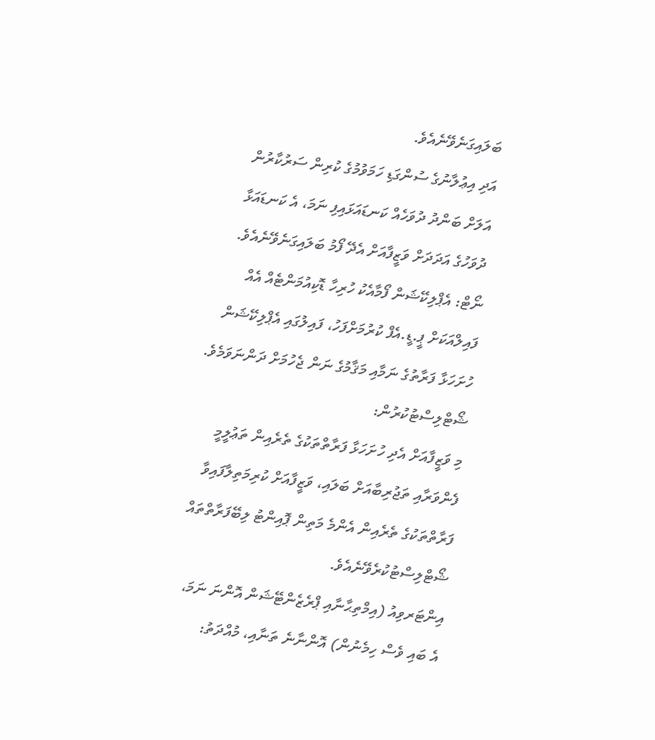ބަލައިގަނެވޭނެއެވެ.
އަދި އިޢުލާނުގެ ސުންގަޑި ހަމަވުމުގެ ކުރިން ސަރުކާރުން އަލަށް ބަންދު ދުވަހެއް ކަނޑައަޅައިފި ނަމަ، އެ ކަނޑައަޅާ ދުވަހުގެ އަދަދަށް ވަޒީފާއަށް އެދޭ ފޯމު ބަލައިގަނެވޭނެއެވެ.
ނޯޓް: އެޕްލިކޭޝަން ފޯމާއެކު ހުރިހާ ޑޮކިއުމަންޓެއް އެއް ފައިލްއަކަށް ޕީ.ޑީ.އެފް ކުރުމަށްފަހު، ފައިލުގައި އެޕްލިކޭޝަން ހުށަހަޅާ ފަރާތުގެ ނަމާއި މަޤާމުގެ ނަން ޖެހުމަށް ދަންނަވަމެވެ.
ޝޯޓްލިސްޓުކުރުން:
މި ވަޒީފާއަށް އެދި ހުށަހަޅާ ފަރާތްތަކުގެ ތެރެއިން ތަޢުލީމީ ފެންވަރާއި ތަޖުރިބާއަށް ބަލައި، ވަޒީފާއަށް ކުރިމަތިލާފައިވާ ފަރާތްތަކުގެ ތެރެއިން އެންމެ މަތިން ޕޮއިންޓު ލިބޭފަރާތްތައް ޝޯޓްލިސްޓުކުރެވޭނެއެވެ.
އިންޓަރވިއު (އިމްތިޙާނާއި ޕްރެޒެންޓޭޝަން އޮންނަ ނަމަ، އެ ބައި ވެސް ހިމެނުން) އޮންނާނެ ތަނާއި، މުއްދަތު: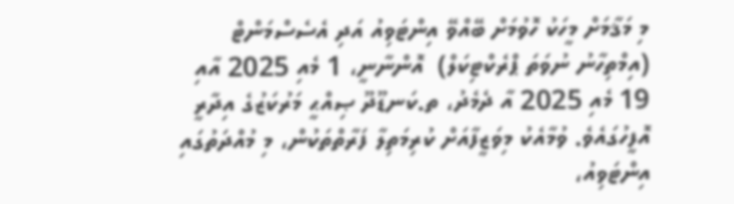މި މަޤާމަށް މީހަކު ހޮވުމަށް ބޭއްވޭ އިންޓަވިއު އަދި އެސެސްމަންޓް (އިމްތިހާނު ނުވަތަ ޕްރެކްޓިކަލް)  އޮންނާނީ، 1 މެއި 2025 އާއި 19 މެއި 2025 އާ ދެމެދު، ތ.ކަނޑޫދޫ ޞިއްޙީ މަރުކަޒުގެ އިދާރީ އޮފީހުގައެވެ. ވުމާއެކު މިވަޒީފާއަށް ކުރިމަތިލާ ފަރާތްތަކުން، މި މުއްދަތުގައި އިންޓަވިއު،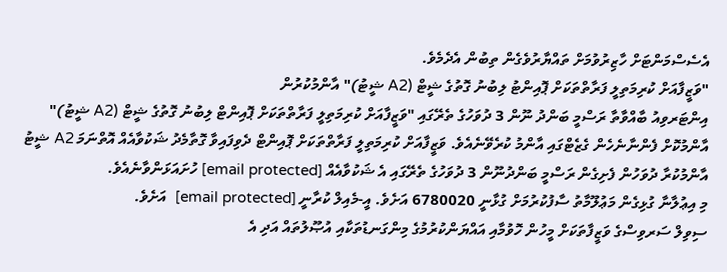އެސެސްމަންޓަށް ހާޒިރުވުމަށް ތައްޔާރުވެގެން ތިބުން އެދެމެވެ.
"ވަޒީފާއަށް ކުރިމަތިލީ ފަރާތްތަކަށް ޕޮއިންޓު ލިބުނު ގޮތުގެ ޝީޓް (A2 ޝީޓު)" އާންމުކުރުން
އިންޓަރވިއު ބާއްވާތާ ރަސްމީ ބަންދު ނޫން 3 ދުވަހުގެ ތެރޭގައި "ވަޒީފާއަށް ކުރިމަތިލީ ފަރާތްތަކަށް ޕޮއިންޓް ލިބުނު ގޮތުގެ ޝީޓް (A2 ޝީޓު)" އާންމުކޮށް ފެންނާނެހެން ގެޒެޓްގައި އާންމު ކުރެވޭނެއެވެ. ވަޒީފާއަށް ކުރިމަތިލީ ފަރާތްތަކަށް ޕޮއިންޓް ދެވިފައިވާ ގޮތާމެދު ޝަކުވާއެއް އޮތްނަމަ A2 ޝީޓު އާންމުކުރާ ދުވަހުން ފެށިގެން ރަސްމީ ބަންދުނޫން 3 ދުވަހުގެ ތެރޭގައި އެ ޝަކުވާއެއް [email protected] ހުށައަޅަންވާނެއެވެ.
މި އިޢުލާނާ ގުޅިގެން މަޢުލޫމާތު ސާފުކުރުމަށް ގުޅާނީ 6780020 އަށެވެ. އީ-މެއިލް ކުރާނީ [email protected]  އަށެވެ.
ސިވިލް ސަރވިސްގެ ވަޒީފާތަކަށް މީހުން ހޮވުމާއި އައްޔަންކުރުމުގެ މިންގަނޑުތަކާއި އުޞޫލުތައް އަދި އެ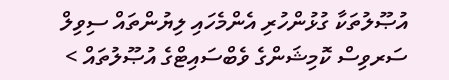އުޞޫލުތަކާ ގުޅުންހުރި އެންމެހައި ލިޔުންތައް ސިވިލް ސަރވިސް ކޮމިޝަންގެ ވެބްސައިޓްގެ އުޞޫލުތައް >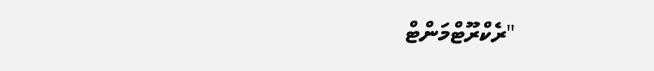"ރެކްރޫޓްމަންޓް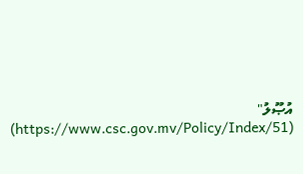އުޞޫލު" (https://www.csc.gov.mv/Policy/Index/51)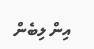އިން ލިބެން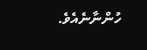ހުންނާނެއެވެ.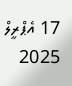17 އެޕްރީލް 2025